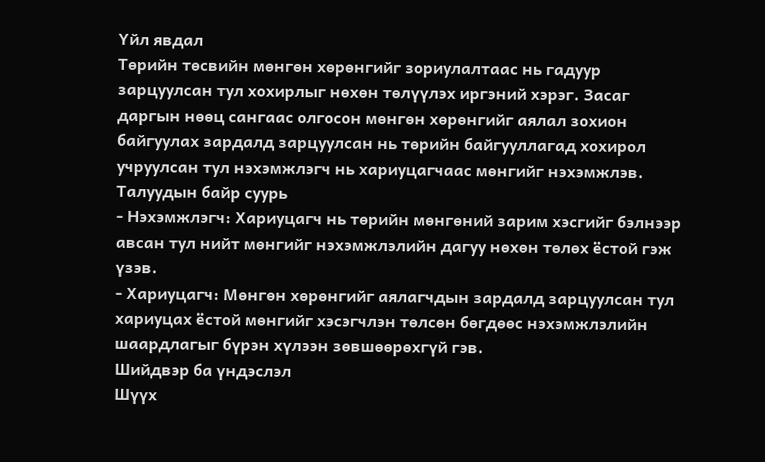Үйл явдал
Төрийн төсвийн мөнгөн хөрөнгийг зориулалтаас нь гадуур зарцуулсан тул хохирлыг нөхөн төлүүлэх иргэний хэрэг. Засаг даргын нөөц сангаас олгосон мөнгөн хөрөнгийг аялал зохион байгуулах зардалд зарцуулсан нь төрийн байгууллагад хохирол учруулсан тул нэхэмжлэгч нь хариуцагчаас мөнгийг нэхэмжлэв.
Талуудын байр суурь
- Нэхэмжлэгч: Хариуцагч нь төрийн мөнгөний зарим хэсгийг бэлнээр авсан тул нийт мөнгийг нэхэмжлэлийн дагуу нөхөн төлөх ёстой гэж үзэв.
- Хариуцагч: Мөнгөн хөрөнгийг аялагчдын зардалд зарцуулсан тул хариуцах ёстой мөнгийг хэсэгчлэн төлсөн бөгдөөс нэхэмжлэлийн шаардлагыг бүрэн хүлээн зөвшөөрөхгүй гэв.
Шийдвэр ба үндэслэл
Шүүх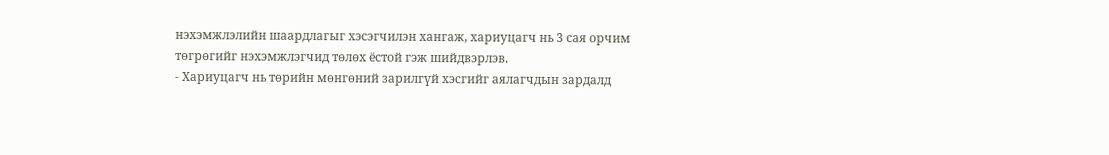нэхэмжлэлийн шаардлагыг хэсэгчилэн хангаж, хариуцагч нь 3 сая орчим төгрөгийг нэхэмжлэгчид төлөх ёстой гэж шийдвэрлэв.
- Хариуцагч нь төрийн мөнгөний зарилгүй хэсгийг аялагчдын зардалд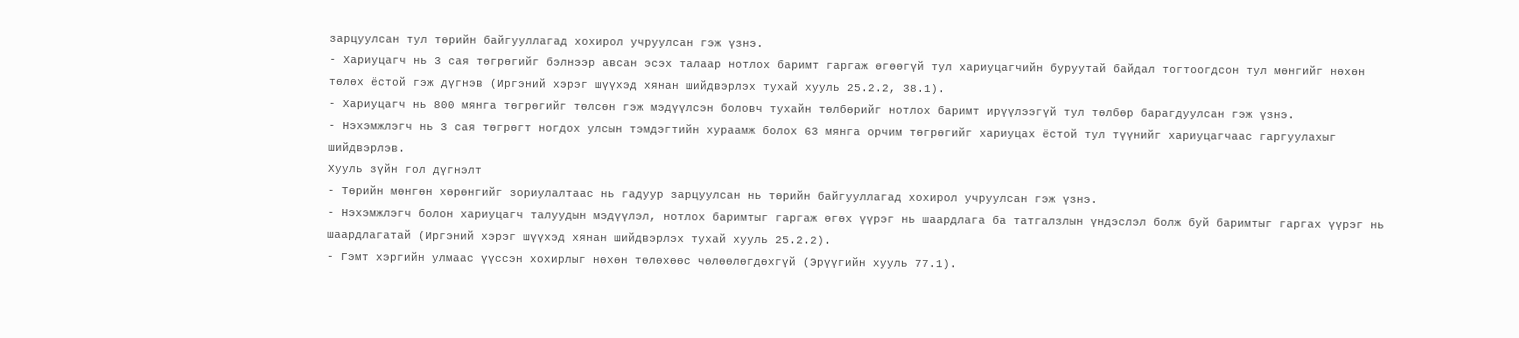зарцуулсан тул төрийн байгууллагад хохирол учруулсан гэж үзнэ.
- Хариуцагч нь 3 сая төгрөгийг бэлнээр авсан эсэх талаар нотлох баримт гаргаж өгөөгүй тул хариуцагчийн буруутай байдал тогтоогдсон тул мөнгийг нөхөн төлөх ёстой гэж дүгнэв (Иргэний хэрэг шүүхэд хянан шийдвэрлэх тухай хууль 25.2.2, 38.1).
- Хариуцагч нь 800 мянга төгрөгийг төлсөн гэж мэдүүлсэн боловч тухайн төлбөрийг нотлох баримт ирүүлээгүй тул төлбөр барагдуулсан гэж үзнэ.
- Нэхэмжлэгч нь 3 сая төгрөгт ногдох улсын тэмдэгтийн хураамж болох 63 мянга орчим төгрөгийг хариуцах ёстой тул түүнийг хариуцагчаас гаргуулахыг шийдвэрлэв.
Хууль зүйн гол дүгнэлт
- Төрийн мөнгөн хөрөнгийг зориулалтаас нь гадуур зарцуулсан нь төрийн байгууллагад хохирол учруулсан гэж үзнэ.
- Нэхэмжлэгч болон хариуцагч талуудын мэдүүлэл, нотлох баримтыг гаргаж өгөх үүрэг нь шаардлага ба татгалзлын үндэслэл болж буй баримтыг гаргах үүрэг нь шаардлагатай (Иргэний хэрэг шүүхэд хянан шийдвэрлэх тухай хууль 25.2.2).
- Гэмт хэргийн улмаас үүссэн хохирлыг нөхөн төлөхөөс чөлөөлөгдөхгүй (Эрүүгийн хууль 77.1).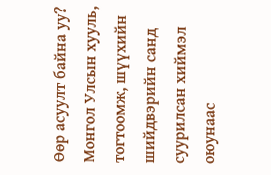Өөр асуулт байна уу?
Монгол Улсын хууль, тогтоомж, шүүхийн шийдвэрийн санд суурилсан хиймэл оюунаас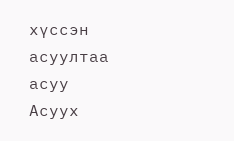хүссэн асуултаа асуу
Асуух